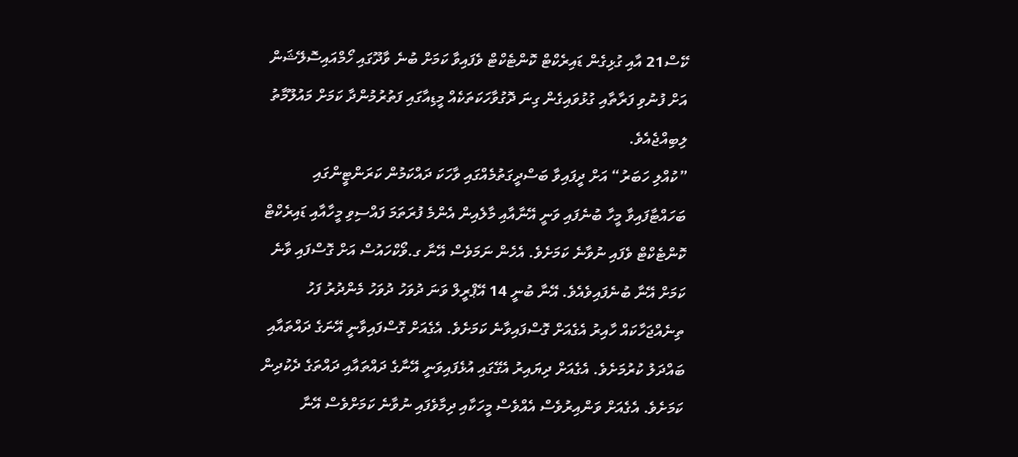ކޭސް21 އާއި ގުޅިގެން ޑައިރެކްޓް ކޮންޓެކްޓް ވެފައިވާ ކަމަށް ބުނެ ވާދޫގައި ހޯމްއައިސޮލޭޝަން އަށް ފުނުވި ފަރާތާއި ގުޅުވައިގެން ގިނަ ދޮގުވާހަކަތަކެއް މީޑިއާގައި ފަތުރުމުންދާ ކަމަށް މައުލޫމާތު ލިބިއްޖެއެވެ.
”ކުއްލި ހަބަރު“ އަށް ދީފައިވާ ބަސްދީގަތުމެއްގައި ވާހަކަ ދައްކަމުން ކަރަންޓީންގައި ބަހައްޓާފައިވާ މީހާ ބުނެފައި ވަނީ އޭނާއާއި މާލެއިން އެންމެ ފުރަތަމަ ފައްސިވި މީހާއާއި ޑައިރެކްޓް ކޮންޓެކްޓް ވެފައި ނުވާނެ ކަމަށެވެ. އެހެން ނަމަވެސް އޭނާ ގ.ވޯކްހައުސް އަށް ގޮސްފައި ވާނެ ކަމަށް އޭނާ ބުނެފައިވެއެވެ. އޭނާ ބުނީ 14 އޭޕްރީލް ވަނަ ދުވަހު ދުވަހު މެންދުރު ފަހު ތިނެއްޖަހާކައް ހާއިރު އެގެއަށް ގޮސްފައިވާނެ ކަމަށެވެ. އެގެއަށް ގޮސްފައިވާނީ އޭނަގެ ދައްތައާއި ބައްދަލު ކުރުމަށެވެ. އެގެއަށް ދިޔައިރު އެގޭގައި އުޅެފައިވަނީ އޭނާގެ ދައްތައާއި ދައްތަގެ ދެކުދިން ކަމަށެވެ. އެގެއަށް ވަންއިރުވެސް އެއްވެސް މީހަކާއި ދިމާވެފައި ނުވާނެ ކަމަށްވެސް އޭނާ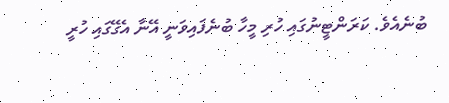ބުނެއެވެ. ކަރަންޓީނުގައި ހުރި މީހާ ބުނެފައިވަނީ އޭނާ އެގޭގައި ހުރީ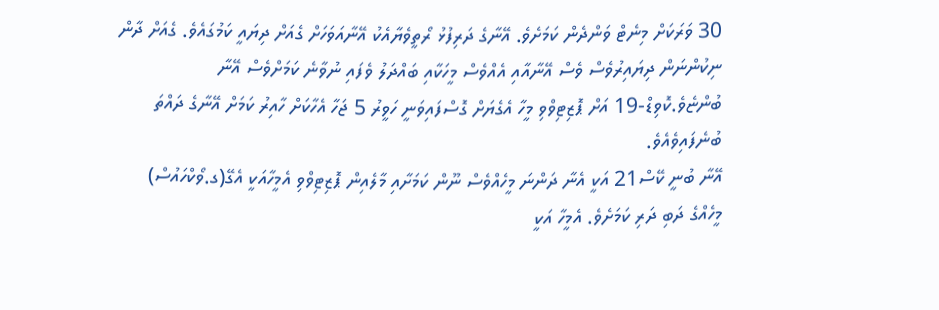30 ވަރަކަށް މިނެޓް ވަންދެން ކަމަށެވެ. އޭނާގެ ދަރިފުޅު ރޯތީވެޔާއެކު އޭނާއަވަހަށް ގެއަށް ދިޔައީ ކަމުގައެވެ. ގެއަށް ދާން ނިކުންނަން ދިޔައިރުވެސް ވެސް އޭނާއާއި އެއްވެސް މީހަކާއި ބައްދަލު ވެފައި ނުވާނެ ކަމަށްވެސް އޭނާ ބުންޏެވެ.ކޮވިޑް-19 އަށް ޕޮޒިޓިވްވި މީހާ އެގެޔަށް ގޮސްފައިވަނީ ހަވީރު 5 ޖަހާ އެހާކަށް ހާއިރު ކަމަށް އޭނާގެ ދައްތަ ބުނެފައިވެއެވެ.
އޭނާ ބުނީ ކޭސް21 އަކީ އެނާ ދަންނަ މީހެއްވެސް ނޫން ކަމަށާއި މާލެއިން ޕޮޒިޓިވްވި އެމީހާއަކީ އެގޭ(ގ.ވޯކްހައުސް) މީހެއްގެ ދަބި ދަރި ކަމަށެވެ. އެމީހާ އަކީ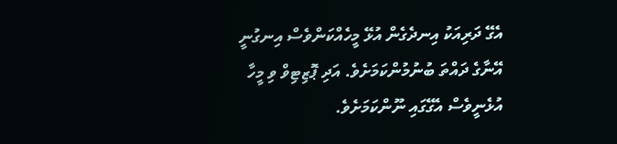އެގޭ ދަރިއަކު އިނދެގެން އުޅޭ މީހެއްކަންވެސް އިނގުނީ އޭނާގެ ދައްތަ ބުނުމުންކަމަށެވެ. އަދި ޕޮޒިޓިވް ވި މީހާ އުޅެނީވެސް އެގޭގައި ނޫންކަމަށެވެ.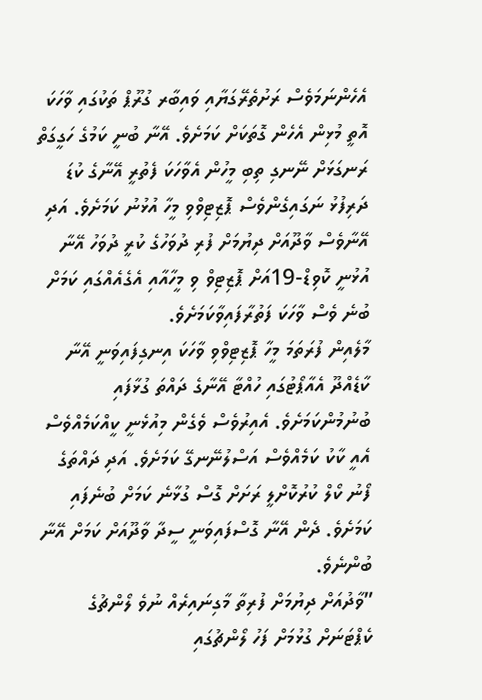އެހެންނަމަވެސް ރަށުތެރޭގަޔާއި ވައިބާރ ގުރޫޕް ތަކުގައި ވާހަކަ އޮތީ މުޅިން އެހެން ގޮތަކަށް ކަމަށެވެ. އޭނާ ބުނީ ކަމުގެ ހަގީގަތް ރަނގަޅަށް ނޭނގި ތިބި މީހުން އެވާހަކަ ފެތުރީ އޭނާގެ ކުޑަ ދަރިފުޅު ނަގައިގެންވެސް ޕޮޒިޓިވްވި މީހާ އުޅުނު ކަމަށެވެ. އަދި އޭނާވެސް ވާދޫއަށް ދިޔުމަށް ފުރި ދުވަހުގެ ކުރީ ދުވަހު އޭނާ އުޅުނީ ކޮވިޑް-19އަށް ޕޮޒިޓިވް ވި މީހާއާއި އެގެއެއްގައި ކަމަށް ބުނެ ވެސް ވާހަކަ ފަތުރާފައިވާކަމަށެވެ.
މާލެއިން ފުރަތަމަ މީހާ ޕޮޒިޓިވްވި ވާހަކަ އިނގިފައިވަނީ އޭނާ ކާޑެއްދޫ އެއާޕޯޓުގައި ހުއްޓާ އޭނާގެ ދައްތަ ގުޅާފައި ބުނުމުންކަމަށެވެ. އެއިރުވެސް ވެގެން މިއުޅެނީ ކީއްކަމެއްވެސް އެއީ ކާކު ކަމެއްވެސް އަސްލުނޭނގޭ ކަމަށެވެ. އަދި ދައްތަގެ ފޯނު ކޯލް ކުރުކޮށްލީ ރަށަށް ގޮސް ގުޅާނެ ކަމަށް ބުނެފައި ކަމަށެވެ. ދެން އޭނާ ގޮސްފައިވަނީ ސީދާ ވާދޫއަށް ކަމަށް އޭނާ ބުންނެވެ.
”ވާދުއަށް ދިޔުމަށް ފުރިތާ މާގިނައިރެއް ނުވެ ލޯންޗުގެ ކެޕްޓަނަށް ގުޅުމަށް ފަހު ލޯންޗުގައި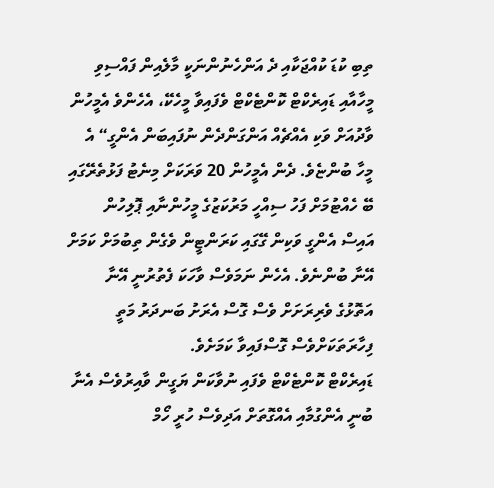ތިބި ކުޑަ ކުއްޖަކާއި ދެ އަންހެނުންނަކީ މާލެއިން ފައްސިވި މީހާއާއި ޑައިރެކްޓް ކޮންޓެކްޓް ވެފައިވާ މީހެކޭ، އެހެންވެ އެމީހުން ވާދުއަށް ވަކި އެއްޗެއް އަންގަންދެން ނުފައިބަން އެންގީ“ އެ މީހާ ބުންޏެވެ. ދެން އެމީހުން 20 ވަރަކަށް މިނެޓު ފަޅުތެރޭގައި ބޭ ހެއްޓުމަށް ފަހު ސިއްހީ މަރުކަޒުގެ މީހުންނާއި ޕޮލިހުން އައިސް އެންގީ ވަކިން ގޭގައި ކަރަންޓީން ވެގެން ތިބުމަށް ކަމަށް އޭނާ ބުންނެވެ. އެހެން ނަމަވެސް ވާހަކަ ފެތުރުނީ އޭނާ އަތޮޅުގެ ވެރިރަށަށް ވެސް ގޮސް އެރަށު ބަނދަރު މަތީ ފިހާރަތަކަށްވެސް ގޮސްފައިވާ ކަމަށެވެ.
ޑައިރެކްޓް ކޮންޓެކްޓް ވެފައި ނުވާކަން ޔަގީން ވާއިރުވެސް އެނާ ބުނީ އެންގުމާއި އެއްގޮތަށް އަދިވެސް ހުރީ ހޯމް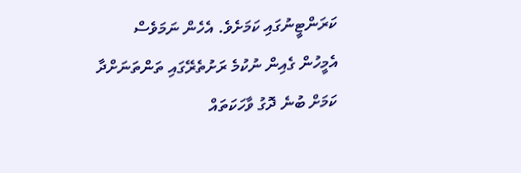ކަރަންޓީނުގައި ކަމަށެވެ. އެހެން ނަމަވެސް އެމީހުން ގެއިން ނުކުމެ ރަށުތެރޭގައި ތަންތަނަށްދާ ކަމަށް ބުނެ ދޮގު ވާހަކަތައް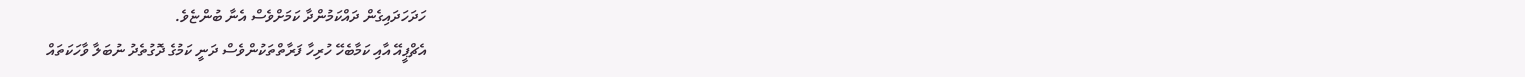ހަދަހަދައިގެން ދައްކަމުންދާ ކަމަށްވެސް އެނާ ބުންޏެވެ.
އެޗްޕީއޭ އާއި ކަމާބެހޭ ހުރިހާ ފަރާތްތަކުންވެސް ދަނީ ކަމުގެ ދޮގުތެދު ނުބަލާ ވާހަކަތައް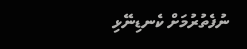ނުފެތުރުމަށް ކެނޑިނޭޅި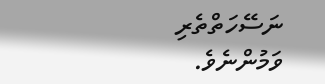ނަސޭހަތްތެރި ވަމުންނެވެ.